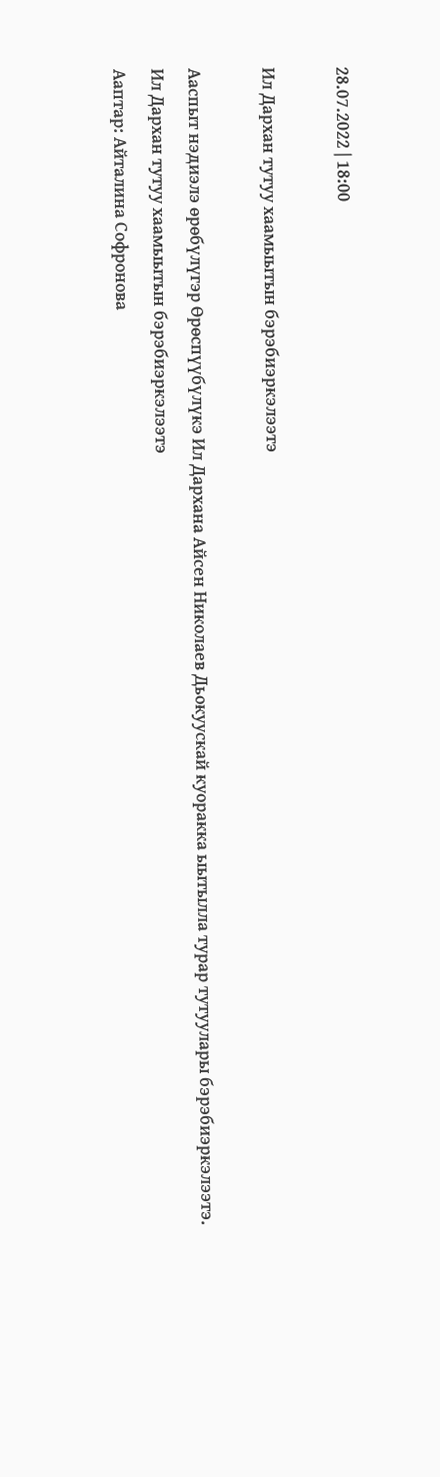28.07.2022 | 18:00

Ил Дархан тутуу хаамыытын бэрэбиэркэлээтэ

Ааспыт нэдиэлэ өрөбүлүгэр Өрөспүүбүлүкэ Ил Дархана Айсен Николаев Дьокуускай куоракка ыытылла турар тутуулары бэрэбиэркэлээтэ.
Ил Дархан тутуу хаамыытын бэрэбиэркэлээтэ
Ааптар: Айталина Софронова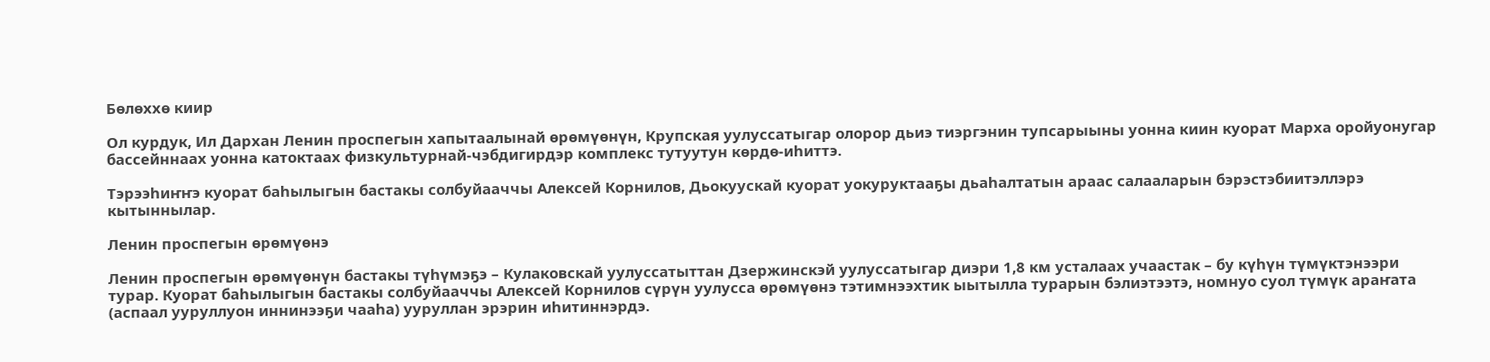Бөлөххө киир

Ол курдук, Ил Дархан Ленин проспегын хапытаалынай өрөмүөнүн, Крупская уулуссатыгар олорор дьиэ тиэргэнин тупсарыыны уонна киин куорат Марха оройуонугар бассейннаах уонна катоктаах физкультурнай-чэбдигирдэр комплекс тутуутун көрдө-иһиттэ.

Тэрээһиҥҥэ куорат баһылыгын бастакы солбуйааччы Алексей Корнилов, Дьокуускай куорат уокуруктааҕы дьаһалтатын араас салааларын бэрэстэбиитэллэрэ кытыннылар.

Ленин проспегын өрөмүөнэ

Ленин проспегын өрөмүөнүн бастакы түһүмэҕэ – Кулаковскай уулуссатыттан Дзержинскэй уулуссатыгар диэри 1,8 км усталаах учаастак – бу күһүн түмүктэнээри турар. Куорат баһылыгын бастакы солбуйааччы Алексей Корнилов сүрүн уулусса өрөмүөнэ тэтимнээхтик ыытылла турарын бэлиэтээтэ, номнуо суол түмүк араҥата (аспаал ууруллуон иннинээҕи чааһа) ууруллан эрэрин иһитиннэрдэ.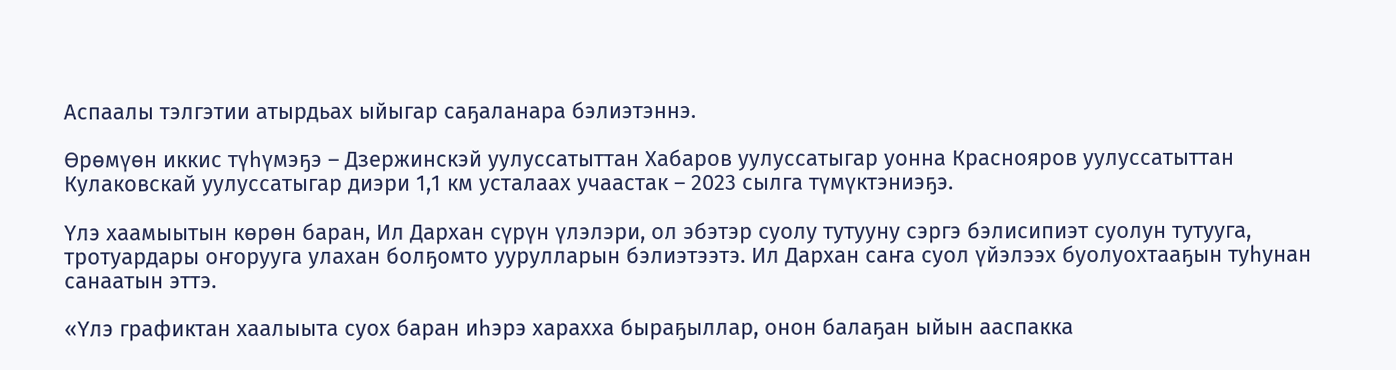Аспаалы тэлгэтии атырдьах ыйыгар саҕаланара бэлиэтэннэ.

Өрөмүөн иккис түһүмэҕэ – Дзержинскэй уулуссатыттан Хабаров уулуссатыгар уонна Краснояров уулуссатыттан Кулаковскай уулуссатыгар диэри 1,1 км усталаах учаастак – 2023 сылга түмүктэниэҕэ.

Үлэ хаамыытын көрөн баран, Ил Дархан сүрүн үлэлэри, ол эбэтэр суолу тутууну сэргэ бэлисипиэт суолун тутууга, тротуардары оҥорууга улахан болҕомто уурулларын бэлиэтээтэ. Ил Дархан саҥа суол үйэлээх буолуохтааҕын туһунан санаатын эттэ.

«Үлэ графиктан хаалыыта суох баран иһэрэ харахха быраҕыллар, онон балаҕан ыйын ааспакка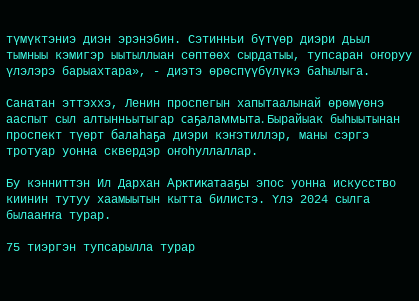түмүктэниэ диэн эрэнэбин. Сэтинньи бүтүөр диэри дьыл тымныы кэмигэр ыытыллыан сөптөөх сырдатыы, тупсаран оҥоруу үлэлэрэ барыахтара», - диэтэ өрөспүүбүлүкэ баһылыга.

Санатан эттэххэ, Ленин проспегын хапытаалынай өрөмүөнэ ааспыт сыл алтынньытыгар саҕаламмыта. Бырайыак быһыытынан проспект түөрт балаһаҕа диэри кэҥэтиллэр, маны сэргэ тротуар уонна сквердэр оҥоһуллаллар.

Бу кэнниттэн Ил Дархан Арктикатааҕы эпос уонна искусство киинин тутуу хаамыытын кытта билистэ. Үлэ 2024 сылга былааҥҥа турар.

75 тиэргэн тупсарылла турар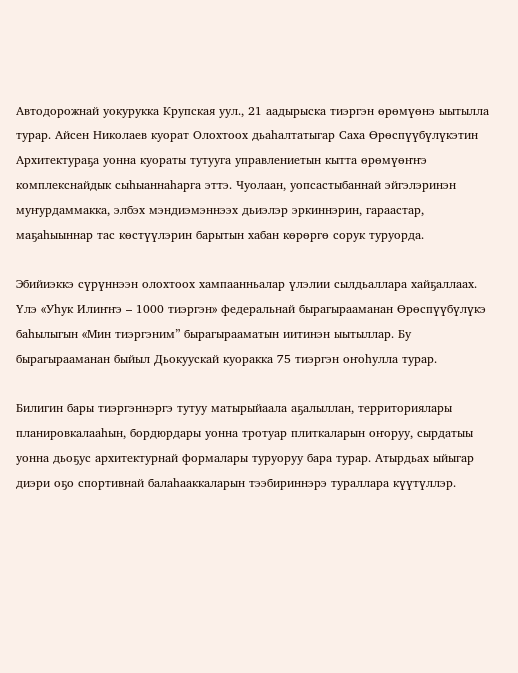Автодорожнай уокурукка Крупская уул., 21 аадырыска тиэргэн өрөмүөнэ ыытылла турар. Айсен Николаев куорат Олохтоох дьаһалтатыгар Саха Өрөспүүбүлүкэтин Архитектураҕа уонна куораты тутууга управлениетын кытта өрөмүөҥҥэ комплекснайдык сыһыаннаһарга эттэ. Чуолаан, уопсастыбаннай эйгэлэринэн муҥурдаммакка, элбэх мэндиэмэннээх дьиэлэр эркиннэрин, гараастар, маҕаһыыннар тас көстүүлэрин барытын хабан көрөргө сорук туруорда.

Эбийиэккэ сүрүннээн олохтоох хампаанньалар үлэлии сылдьаллара хайҕаллаах. Үлэ «Уһук Илиҥҥэ – 1000 тиэргэн» федеральнай бырагырааманан Өрөспүүбүлүкэ баһылыгын «Мин тиэргэним” бырагырааматын иитинэн ыытыллар. Бу бырагырааманан быйыл Дьокуускай куоракка 75 тиэргэн оҥоһулла турар.

Билигин бары тиэргэннэргэ тутуу матырыйаала аҕалыллан, территориялары планировкалааһын, бордюрдары уонна тротуар плиткаларын оҥоруу, сырдатыы уонна дьоҕус архитектурнай формалары туруоруу бара турар. Атырдьах ыйыгар диэри оҕо спортивнай балаһааккаларын тээбириннэрэ тураллара күүтүллэр.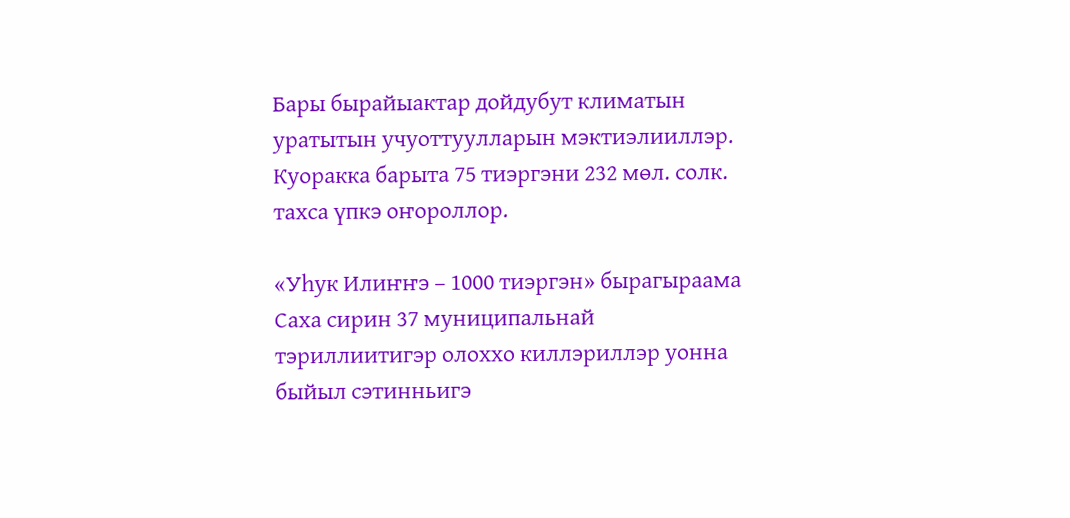Бары бырайыактар дойдубут климатын уратытын учуоттуулларын мэктиэлииллэр. Куоракка барыта 75 тиэргэни 232 мөл. солк. тахса үпкэ оҥороллор.

«Уһук Илиҥҥэ – 1000 тиэргэн» бырагыраама Саха сирин 37 муниципальнай тэриллиитигэр олоххо киллэриллэр уонна быйыл сэтинньигэ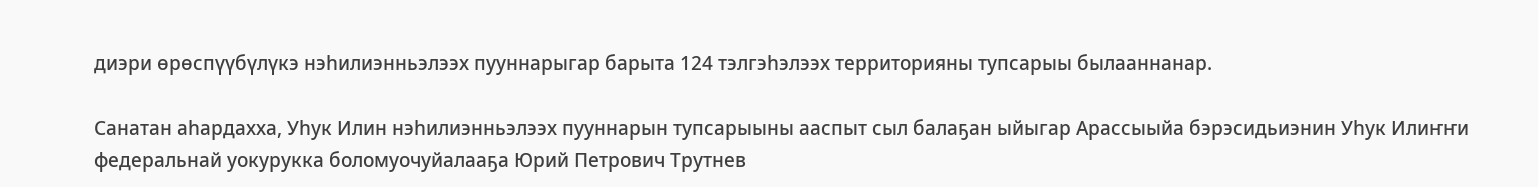диэри өрөспүүбүлүкэ нэһилиэнньэлээх пууннарыгар барыта 124 тэлгэһэлээх территорияны тупсарыы былааннанар.

Санатан аһардахха, Уһук Илин нэһилиэнньэлээх пууннарын тупсарыыны ааспыт сыл балаҕан ыйыгар Арассыыйа бэрэсидьиэнин Уһук Илиҥҥи федеральнай уокурукка боломуочуйалааҕа Юрий Петрович Трутнев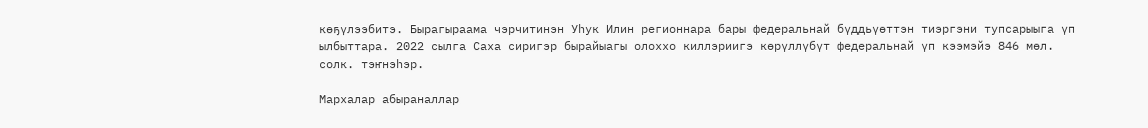көҕүлээбитэ. Бырагыраама чэрчитинэн Уһук Илин регионнара бары федеральнай бүддьүөттэн тиэргэни тупсарыыга үп ылбыттара. 2022 сылга Саха сиригэр бырайыагы олоххо киллэриигэ көрүллүбүт федеральнай үп кээмэйэ 846 мөл. солк. тэҥнэһэр.

Мархалар абыраналлар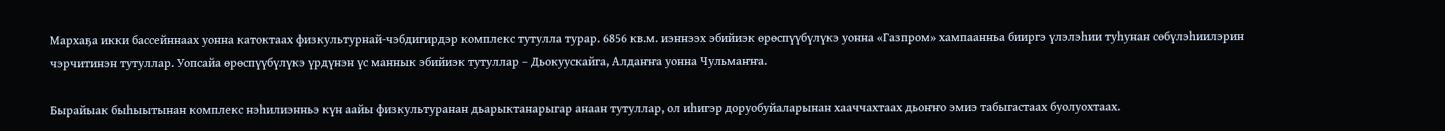Мархаҕа икки бассейннаах уонна катоктаах физкультурнай-чэбдигирдэр комплекс тутулла турар. 6856 кв.м. иэннээх эбийиэк өрөспүүбүлүкэ уонна «Газпром» хампаанньа бииргэ үлэлэһии туһунан сөбүлэһиилэрин чэрчитинэн тутуллар. Уопсайа өрөспүүбүлүкэ үрдүнэн үс маннык эбийиэк тутуллар – Дьокуускайга, Алдаҥҥа уонна Чульмаҥҥа.

Бырайыак быһыытынан комплекс нэһилиэнньэ күн аайы физкультуранан дьарыктанарыгар анаан тутуллар, ол иһигэр доруобуйаларынан хааччахтаах дьоҥҥо эмиэ табыгастаах буолуохтаах.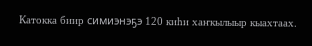Катокка биир симиэнэҕэ 120 киһи хаҥкылыыр кыахтаах.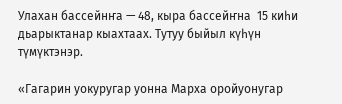Улахан бассейнҥа — 48, кыра бассейҥна  15 киһи дьарыктанар кыахтаах. Тутуу быйыл күһүн түмүктэнэр.

«Гагарин уокуругар уонна Марха оройуонугар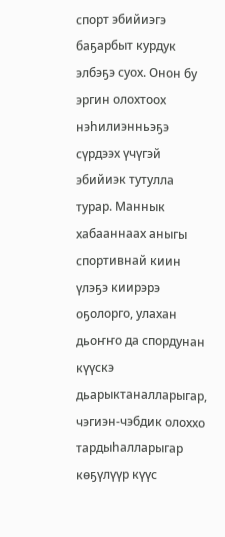спорт эбийиэгэ баҕарбыт курдук элбэҕэ суох. Онон бу эргин олохтоох нэһилиэнньэҕэ сүрдээх үчүгэй эбийиэк тутулла турар. Маннык хабааннаах аныгы спортивнай киин үлэҕэ киирэрэ оҕолорго, улахан дьоҥҥо да спордунан күүскэ дьарыктаналларыгар, чэгиэн-чэбдик олоххо тардыһалларыгар көҕүлүүр күүс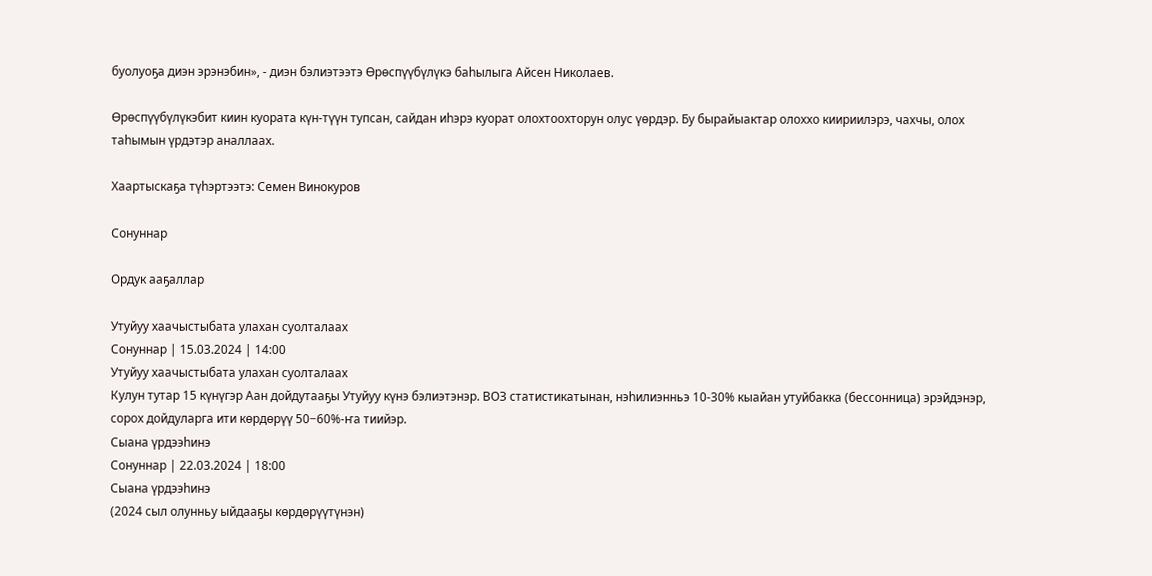буолуоҕа диэн эрэнэбин», - диэн бэлиэтээтэ Өрөспүүбүлүкэ баһылыга Айсен Николаев.

Өрөспүүбүлүкэбит киин куората күн-түүн тупсан, сайдан иһэрэ куорат олохтоохторун олус үөрдэр. Бу бырайыактар олоххо киириилэрэ, чахчы, олох таһымын үрдэтэр аналлаах.

Хаартыскаҕа түһэртээтэ: Семен Винокуров

Сонуннар

Ордук ааҕаллар

Утуйуу хаачыстыбата улахан суолталаах
Сонуннар | 15.03.2024 | 14:00
Утуйуу хаачыстыбата улахан суолталаах
Кулун тутар 15 күнүгэр Аан дойдутааҕы Утуйуу күнэ бэлиэтэнэр. ВОЗ статистикатынан, нэһилиэнньэ 10-30% кыайан утуйбакка (бессонница) эрэйдэнэр, сорох дойдуларга ити көрдөрүү 50−60%-ҥа тиийэр.
Сыана үрдээһинэ
Сонуннар | 22.03.2024 | 18:00
Сыана үрдээһинэ
(2024 сыл олунньу ыйдааҕы көрдөрүүтүнэн)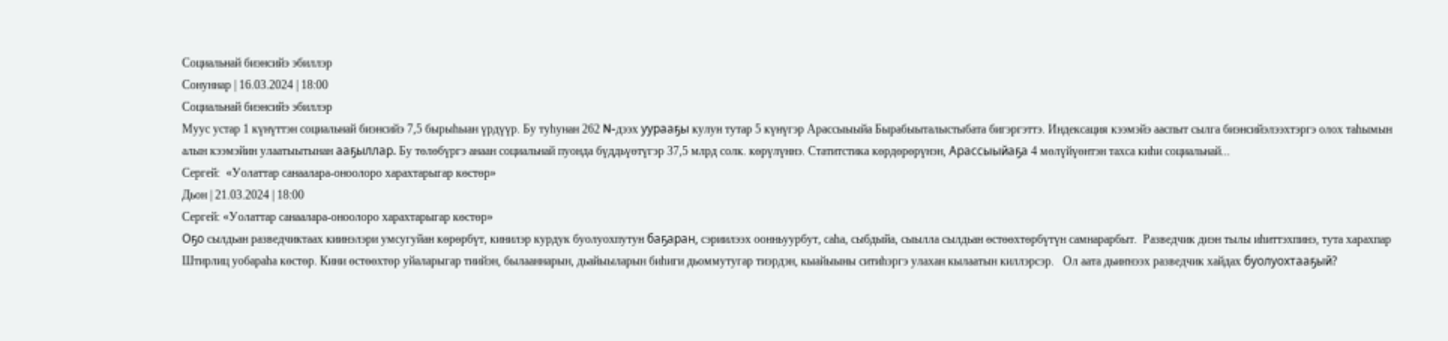Социальнай биэнсийэ эбиллэр
Сонуннар | 16.03.2024 | 18:00
Социальнай биэнсийэ эбиллэр
Муус устар 1 күнүттэн социальнай биэнсийэ 7,5 бырыһыан үрдүүр. Бу туhунан 262 N-дээх уурааҕы кулун тутар 5 күнүгэр Арассыыыйа Бырабыыталыстыбата бигэргэттэ. Индексация кээмэйэ ааспыт сылга биэнсийэлээхтэргэ олох таһымын алын кээмэйин улаатыытынан ааҕыллар. Бу төлөбүргэ анаан социальнай пуонда бүддьүөтүгэр 37,5 млрд солк. көрүлүннэ. Статитстика көрдөрөрүнэн, Арассыыйаҕа 4 мөлүйүөнтэн тахса киһи социальнай...
Сергей:  «Уолаттар санаалара-оноолоро харахтарыгар көстөр»
Дьон | 21.03.2024 | 18:00
Сергей: «Уолаттар санаалара-оноолоро харахтарыгар көстөр»
Оҕо сылдьан разведчиктаах киинэлэри умсугуйан көрөрбүт, кинилэр курдук буолуохпутун баҕаран, сэриилээх оонньуурбут, саһа, сыбдыйа, сыылла сылдьан өстөөхтөрбүтүн самнарарбыт.  Разведчик диэн тылы иһиттэхпинэ, тута харахпар Штирлиц уобараһа көстөр. Кини өстөөхтөр уйаларыгар тиийэн, былааннарын, дьайыыларын биһиги дьоммутугар тиэрдэн, кыайыыны ситиһэргэ улахан кылаатын киллэрсэр.   Ол аата дьиҥнээх разведчик хайдах буолуохтааҕый?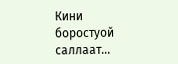Кини боростуой саллаат...